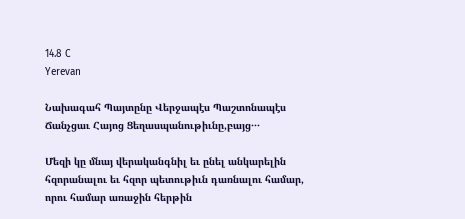14.8 C
Yerevan

Նախագահ Պայտընը Վերջապէս Պաշտոնապէս Ճանչցաւ Հայոց Ցեղասպանութիւնը,բայց․․․

Մեզի կը մնայ վերականգնիլ եւ ընել անկարելին հզորանալու եւ հզոր պետութիւն դառնալու համար, որու համար առաջին հերթին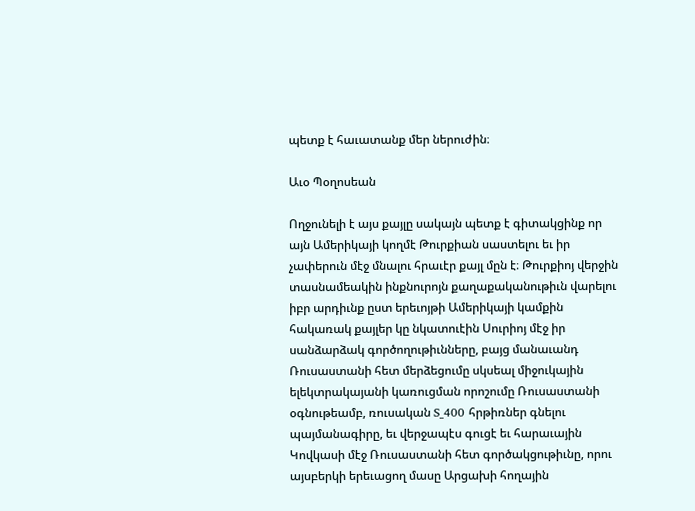պետք է հաւատանք մեր ներուժին։

Աւօ Պօղոսեան

Ողջունելի է այս քայլը սակայն պետք է գիտակցինք որ այն Ամերիկայի կողմէ Թուրքիան սաստելու եւ իր չափերուն մէջ մնալու հրաւէր քայլ մըն է։ Թուրքիոյ վերջին տասնամեակին ինքնուրոյն քաղաքականութիւն վարելու իբր արդիւնք ըստ երեւոյթի Ամերիկայի կամքին հակառակ քայլեր կը նկատուէին Սուրիոյ մէջ իր սանձարձակ գործողութիւնները, բայց մանաւանդ Ռուսաստանի հետ մերձեցումը սկսեալ միջուկային ելեկտրակայանի կառուցման որոշումը Ռուսաստանի օգնութեամբ, ռուսական S_400 հրթիռներ գնելու պայմանագիրը, եւ վերջապէս գուցէ եւ հարաւային Կովկասի մէջ Ռուսաստանի հետ գործակցութիւնը, որու այսբերկի երեւացող մասը Արցախի հողային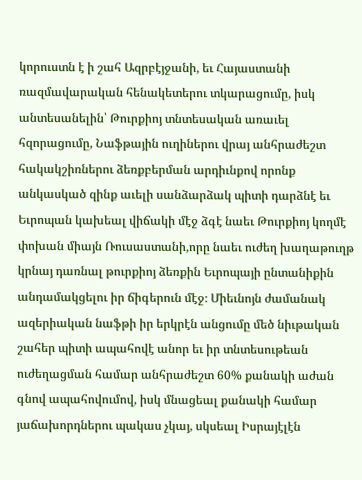կորուստն է ի շահ Ազրբէյջանի, եւ Հայաստանի ռազմավարական հենակետերու տկարացումը, իսկ անտեսանելին՝ Թուրքիոյ տնտեսական առաւել հզորացումը, Նաֆթային ուղիներու վրայ անհրաժեշտ հակակշիռներու ձեռքբերման արդիւնքով որոնք անկասկած զինք աւելի սանձարձակ պիտի դարձնէ եւ Եւրոպան կախեալ վիճակի մէջ ձգէ նաեւ Թուրքիոյ կողմէ փոխան միայն Ռուսաստանի,որը նաեւ ուժեղ խաղաթուղթ կրնայ դառնալ թուրքիոյ ձեռքին Եւրոպայի ընտանիքին անդամակցելու իր ճիգերուն մէջ։ Միեւնոյն ժամանակ ազերիական նաֆթի իր երկրէն անցումը մեծ նիւթական շահեր պիտի ապահովէ անոր եւ իր տնտեսութեան ուժեղացման համար անհրաժեշտ 60% քանակի աժան գնով ապահովումով, իսկ մնացեալ քանակի համար յաճախորդներու պակաս չկայ, սկսեալ Իսրայէլէն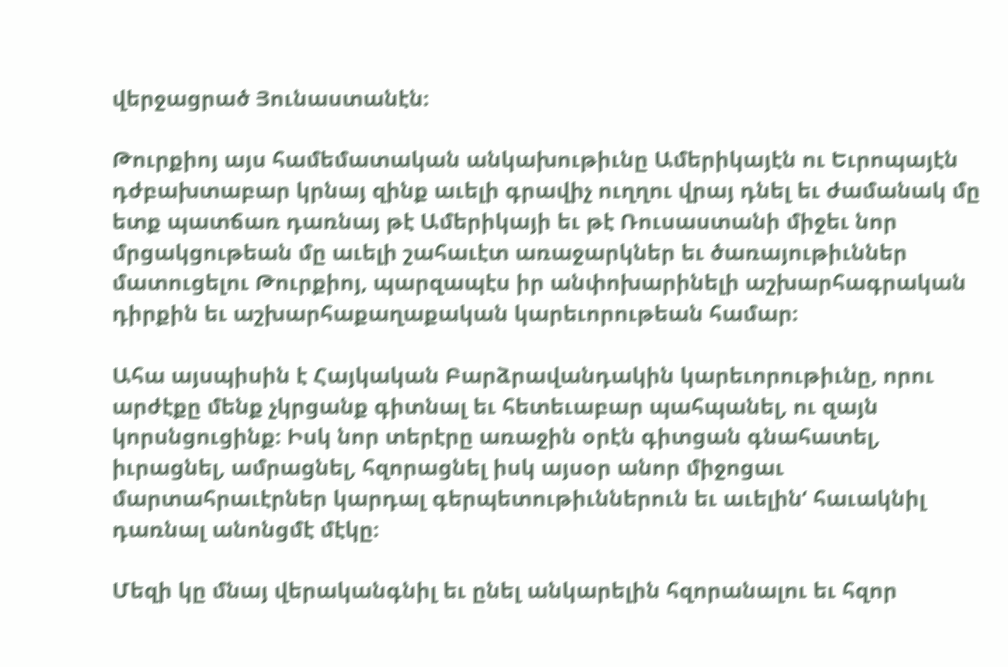վերջացրած Յունաստանէն։

Թուրքիոյ այս համեմատական անկախութիւնը Ամերիկայէն ու Եւրոպայէն դժբախտաբար կրնայ զինք աւելի գրավիչ ուղղու վրայ դնել եւ ժամանակ մը ետք պատճառ դառնայ թէ Ամերիկայի եւ թէ Ռուսաստանի միջեւ նոր մրցակցութեան մը աւելի շահաւէտ առաջարկներ եւ ծառայութիւններ մատուցելու Թուրքիոյ, պարզապէս իր անփոխարինելի աշխարհագրական դիրքին եւ աշխարհաքաղաքական կարեւորութեան համար։

Ահա այսպիսին է Հայկական Բարձրավանդակին կարեւորութիւնը, որու արժէքը մենք չկրցանք գիտնալ եւ հետեւաբար պահպանել, ու զայն կորսնցուցինք։ Իսկ նոր տերէրը առաջին օրէն գիտցան գնահատել, իւրացնել, ամրացնել, հզորացնել իսկ այսօր անոր միջոցաւ մարտահրաւէրներ կարդալ գերպետութիւններուն եւ աւելին‘ հաւակնիլ դառնալ անոնցմէ մէկը։

Մեզի կը մնայ վերականգնիլ եւ ընել անկարելին հզորանալու եւ հզոր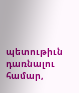պետութիւն դառնալու համար,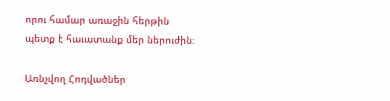որու համար առաջին հերթին պետք է հաւատանք մեր ներուժին։

Առնչվող Հոդվածներ